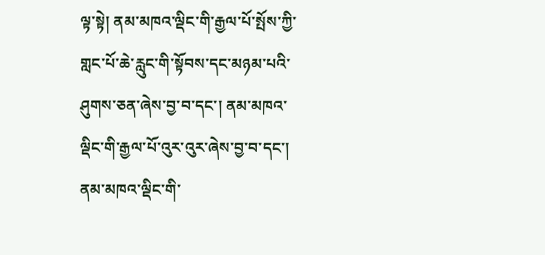ལྟ་སྟེ། ནམ་མཁའ་ལྡིང་གི་རྒྱལ་པོ་སྤོས་ཀྱི་གླང་པོ་ཆེ་རླུང་གི་སྟོབས་དང་མཉམ་པའི་ཤུགས་ཅན་ཞེས་བྱ་བ་དང་། ནམ་མཁའ་ལྡིང་གི་རྒྱལ་པོ་འུར་འུར་ཞེས་བྱ་བ་དང་། ནམ་མཁའ་ལྡིང་གི་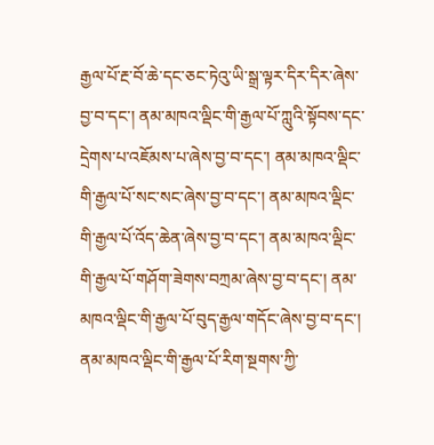རྒྱལ་པོ་རྔ་བོ་ཆེ་དང་ཅང་ཏེའུ་ཡི་སྒྲ་ལྟར་དིར་དིར་ཞེས་བྱ་བ་དང་། ནམ་མཁའ་ལྡིང་གི་རྒྱལ་པོ་ཀླུའི་སྟོབས་དང་དྲེགས་པ་འཇོམས་པ་ཞེས་བྱ་བ་དང་། ནམ་མཁའ་ལྡིང་གི་རྒྱལ་པོ་སང་སང་ཞེས་བྱ་བ་དང་། ནམ་མཁའ་ལྡིང་གི་རྒྱལ་པོ་འོད་ཆེན་ཞེས་བྱ་བ་དང་། ནམ་མཁའ་ལྡིང་གི་རྒྱལ་པོ་གཤོག་ཟེགས་བཀྲམ་ཞེས་བྱ་བ་དང་། ནམ་མཁའ་ལྡིང་གི་རྒྱལ་པོ་བུད་རྒྱལ་གདོང་ཞེས་བྱ་བ་དང་། ནམ་མཁའ་ལྡིང་གི་རྒྱལ་པོ་རིག་སྔགས་ཀྱི་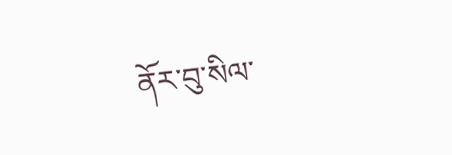ནོར་བུ་སིལ་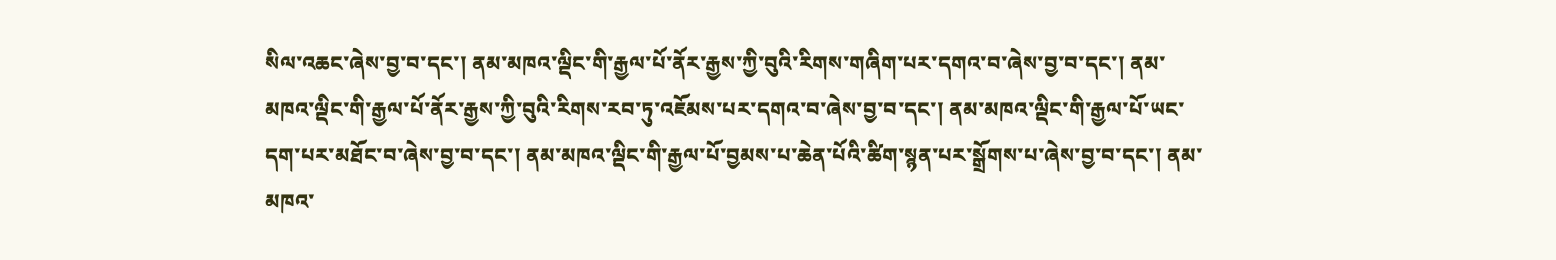སིལ་འཆང་ཞེས་བྱ་བ་དང་། ནམ་མཁའ་ལྡིང་གི་རྒྱལ་པོ་ནོར་རྒྱས་ཀྱི་བུའི་རིགས་གཞིག་པར་དགའ་བ་ཞེས་བྱ་བ་དང་། ནམ་མཁའ་ལྡིང་གི་རྒྱལ་པོ་ནོར་རྒྱས་ཀྱི་བུའི་རིགས་རབ་ཏུ་འཇོམས་པར་དགའ་བ་ཞེས་བྱ་བ་དང་། ནམ་མཁའ་ལྡིང་གི་རྒྱལ་པོ་ཡང་དག་པར་མཐོང་བ་ཞེས་བྱ་བ་དང་། ནམ་མཁའ་ལྡིང་གི་རྒྱལ་པོ་བྱམས་པ་ཆེན་པོའི་ཚིག་སྙན་པར་སྒྲོགས་པ་ཞེས་བྱ་བ་དང་། ནམ་མཁའ་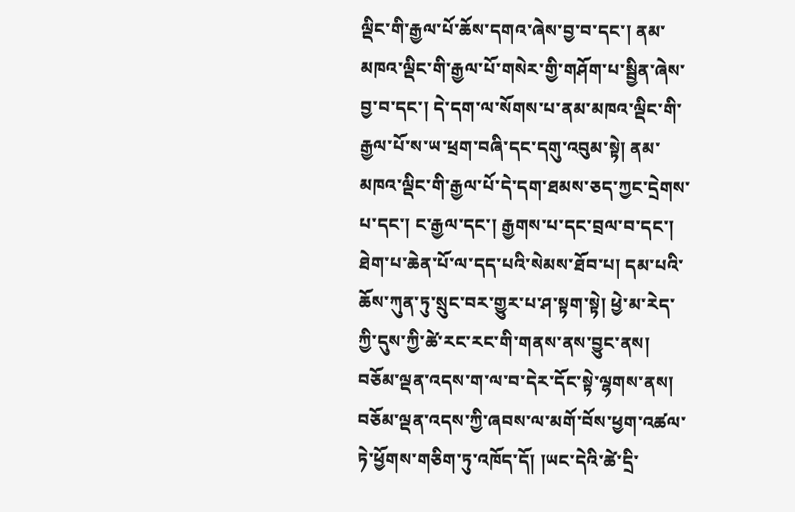ལྡིང་གི་རྒྱལ་པོ་ཆོས་དགའ་ཞེས་བྱ་བ་དང་། ནམ་མཁའ་ལྡིང་གི་རྒྱལ་པོ་གསེར་གྱི་གཤོག་པ་སྦྱིན་ཞེས་བྱ་བ་དང་། དེ་དག་ལ་སོགས་པ་ནམ་མཁའ་ལྡིང་གི་རྒྱལ་པོ་ས་ཡ་ཕྲག་བཞི་དང་དགུ་འབུམ་སྟེ། ནམ་མཁའ་ལྡིང་གི་རྒྱལ་པོ་དེ་དག་ཐམས་ཅད་ཀྱང་དྲེགས་པ་དང་། ང་རྒྱལ་དང་། རྒྱགས་པ་དང་བྲལ་བ་དང་། ཐེག་པ་ཆེན་པོ་ལ་དད་པའི་སེམས་ཐོབ་པ། དམ་པའི་ཆོས་ཀུན་ཏུ་སྲུང་བར་གྱུར་པ་ཤ་སྟག་སྟེ། ཕྱེ་མ་རེད་ཀྱི་དུས་ཀྱི་ཚེ་རང་རང་གི་གནས་ནས་བྱུང་ནས། བཅོམ་ལྡན་འདས་ག་ལ་བ་དེར་དོང་སྟེ་ལྷགས་ནས། བཅོམ་ལྡན་འདས་ཀྱི་ཞབས་ལ་མགོ་བོས་ཕྱག་འཚལ་ཏེ་ཕྱོགས་གཅིག་ཏུ་འཁོད་དོ། །ཡང་དེའི་ཚེ་དྲི་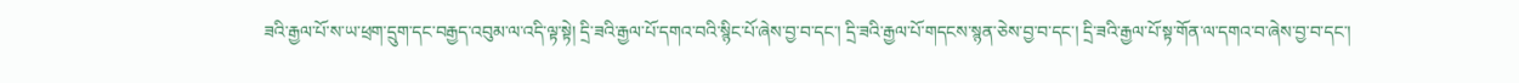ཟའི་རྒྱལ་པོ་ས་ཡ་ཕྲག་དྲུག་དང་བརྒྱད་འབུམ་ལ་འདི་ལྟ་སྟེ། དྲི་ཟའི་རྒྱལ་པོ་དགའ་བའི་སྙིང་པོ་ཞེས་བྱ་བ་དང་། དྲི་ཟའི་རྒྱལ་པོ་གདངས་སྙན་ཅེས་བྱ་བ་དང་། དྲི་ཟའི་རྒྱལ་པོ་སྟ་གོན་ལ་དགའ་བ་ཞེས་བྱ་བ་དང་།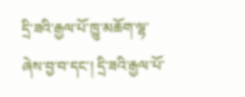དྲི་ཟའི་རྒྱལ་པོ་ཁྱུ་མཆོག་ལྷ་ཞེས་བྱ་བ་དང་། དྲི་ཟའི་རྒྱལ་པོ་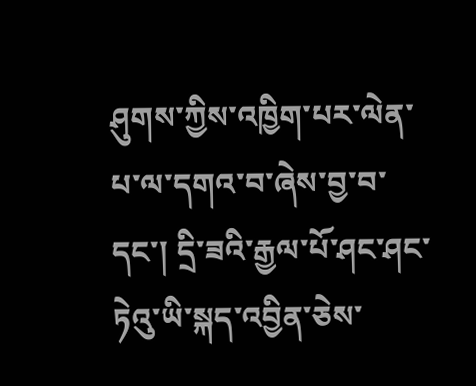ཤུགས་ཀྱིས་འཁྱིག་པར་ལེན་པ་ལ་དགའ་བ་ཞེས་བྱ་བ་དང་། དྲི་ཟའི་རྒྱལ་པོ་ཤང་ཤང་ཏེའུ་ཡི་སྐད་འབྱིན་ཅེས་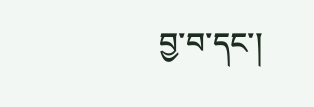བྱ་བ་དང་།